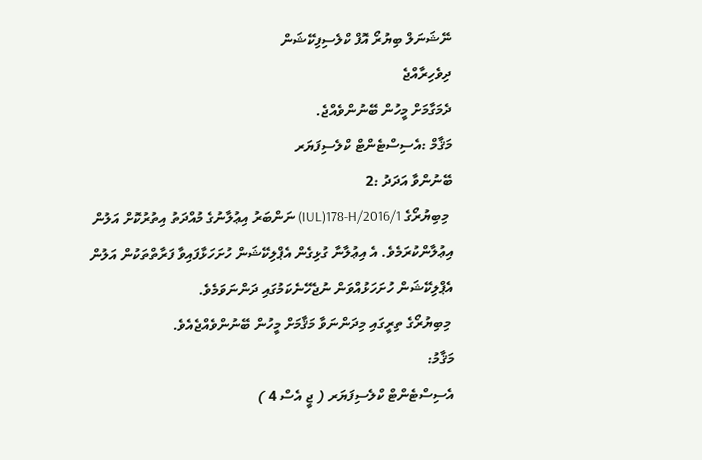ނޭޝަނަލް ބިޔުރޯ އޮފް ކްލެސިފިކޭޝަން
ދިވެހިރާއްޖެ
ދެމަގާމަށް މީހުން ބޭނުންވެއްޖެ.
މަޤާމް :އެސިސްޓެންޓް ކްލެސިފަޔަރ
ބޭނުންވާ އަދަދު :2
 މިބިޔުރޯގެ IUL)178-H/2016/1) ނަންބަރު އިޢުލާނުގެ މުއްދަތު އިތުރުކޮށް އަލުން އިޢުލާންކުރަމެވެ. އެ އިޢުލާނާ ގުޅިގެން އެޕްލިކޭޝަން ހުށަހަޅާފައިވާ ފަރާތްތަކުން އަލުން އެޕްލިކޭޝަން ހުށަހަޅުއްވަން ނުޖެހޭނެކަމުގައި ދަންނަވަމެވެ.
 މިބިޔުރޯގެ ތިރީގައި މިދަންނަވާ މަޤާމަށް މީހުން ބޭނުންވެއްޖެއެވެ.
މަޤާމު:
އެސިސްޓެންޓް ކްލެސިފަޔަރ ( ޖީ އެސް 4 )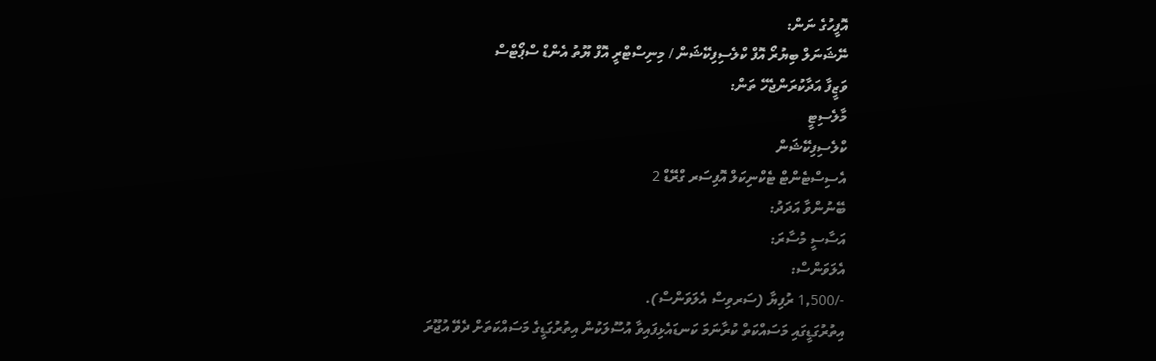އޮފީހުގެ ނަން:
ނޭޝަނަލް ބިޔުރޯ އޮފް ކްލެސިފިކޭޝަން / މިނިސްޓްރީ އޮފް ޔޫތު އެންޑް ސްޕޯޓްސް
ވަޒީފާ އަދާކުރަންޖެހޭ ތަން:
މާލެސިޓީ
ކްލެސިފިކޭޝަން
އެސިސްޓެންޓް ޓެކްނިކަލް އޮފިސަރ ގްރޭޑް 2
ބޭނުންވާ އަދަދު:
އަސާސީ މުސާރަ:
އެލަވަންސް:
-/1,500 ރުފިޔާ (ސަރވިސް އެލަވަންސް).
އިތުރުގަޑީގައި މަސައްކަތް ކުރާނަމަ ކަނޑައެޅިފައިވާ އުސޫލަކުން އިތުރުގަޑީގެ މަސައްކަތަށް ދެވޭ އުޖޫރަ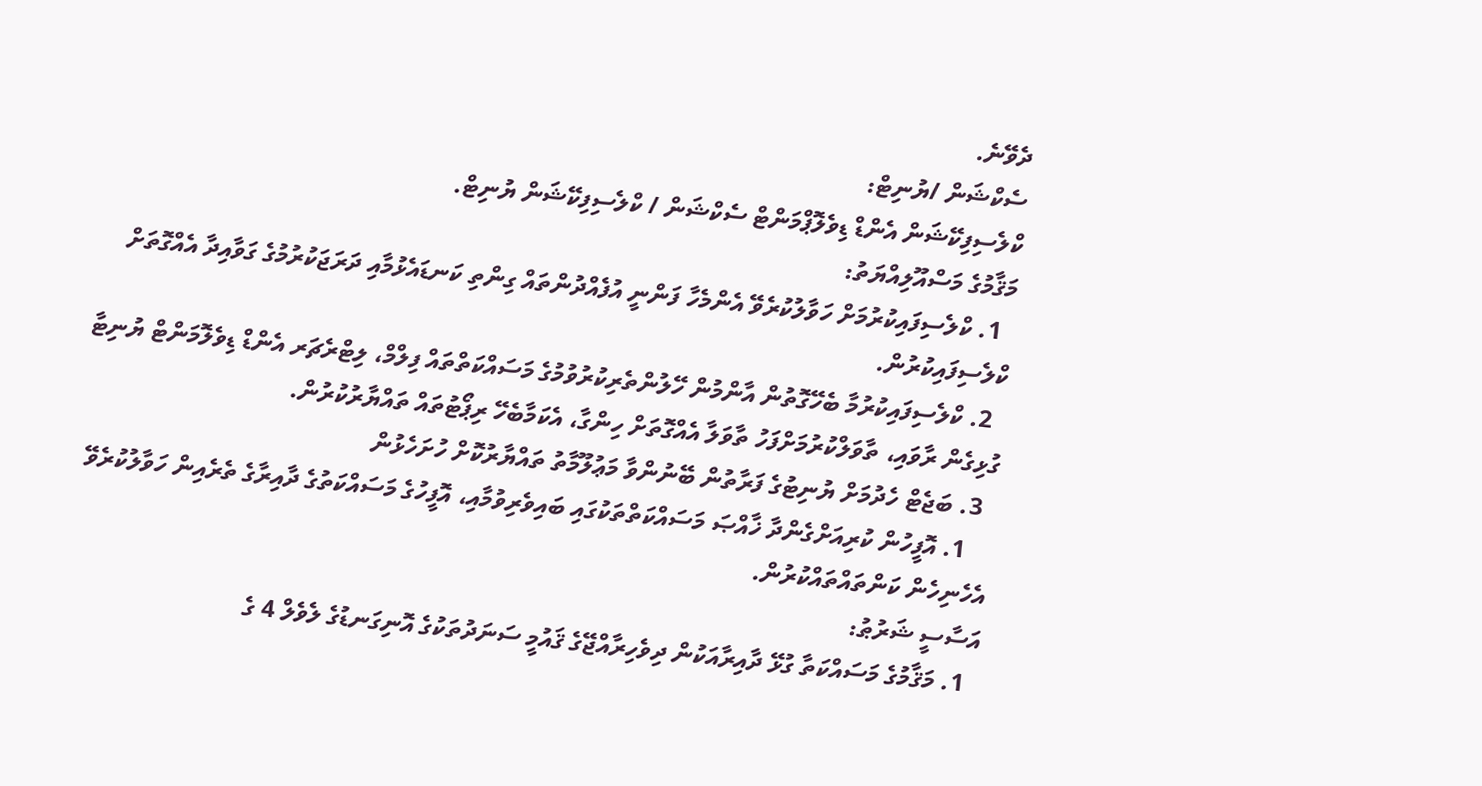ދެވޭނެ.
ސެކްޝަން /ޔުނިޓް:
ކްލެސިފިކޭޝަން އެންޑް ޑިވެލޮޕްމަންޓް ސެކްޝަން / ކްލެސިފިކޭޝަން ޔުނިޓް.
މަޤާމުގެ މަސްއޫލިއްޔަތު:
  1. ކްލެސިފައިކުރުމަށް ހަވާލުކުރެވޭ އެންމެހާ ފަންނީ އުފެއްދުންތައް ގިންތި ކަނޑައެޅުމާއި ދަރަޖަކުރުމުގެ ގަވާއިދާ އެއްގޮތަށް ކްލެސިފައިކުރުން.
  2. ކްލެސިފައިކުރުމާ ބެހޭގޮތުން އާންމުން ހޭލުންތެރިކުރުވުމުގެ މަސައްކަތްތައް ފިލްމް، ލިޓްރެޗަރ އެންޑް ޑިވެލޮމަންޓް ޔުނިޓާ ގުޅިގެން ރާވައި، ތާވަލްކުރުމަށްފަހު ތާވަލާ އެއްގޮތަށް ހިންގާ، އެކަމާބެހޭ ރިޕޯޓުތައް ތައްޔާރުކުރުން.
  3. ބަޖެޓް ހެދުމަށް ޔުނިޓުގެ ފަރާތުން ބޭނުންވާ މަޢުލޫމާތު ތައްޔާރުކޮށް ހުށަހެޅުން
    1. އޮފީހުން ކުރިއަށްގެންދާ ޚާއްޞަ މަސައްކަތްތަކުގައި ބައިވެރިވުމާއި، އޮފީހުގެ މަސައްކަތުގެ ދާއިރާގެ ތެރެއިން ހަވާލުކުރެވޭ އެހެނިހެން ކަންތައްތައްކުރުން.
އަސާސީ ޝަރުޠު:
  1. މަޤާމުގެ މަސައްކަތާ ގުޅޭ ދާއިރާއަކުން ދިވެހިރާއްޖޭގެ ޤައުމީ ސަނަދުތަކުގެ އޮނިގަނޑުގެ ލެވެލް 4 ގެ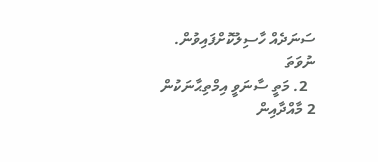ސަނަދެއް ހާސިލުކޮށްފައިވުން. ނުވަތަ
  2. މަތީ ސާނަވީ އިމްތިޙާނަކުން 2 މާއްދާއިން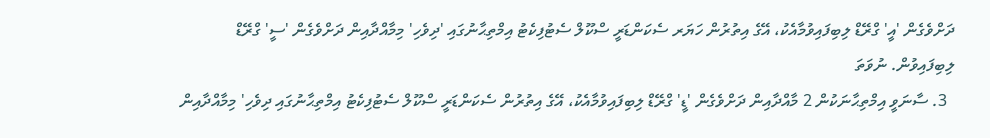ދަށްވެގެން 'އީ' ގްރޭޑް ލިބިފައިވުމާއެކު، އޭގެ އިތުރުން ހަޔަރ ސެކަންޑަރީ ސްކޫލް ސެޓުފިކެޓު އިމްތިޙާނުގައި 'ދިވެހި' މިމާއްދާއިން ދަށްވެގެން 'ސީ' ގްރޭޑް ލިބިފައިވުން. ނުވަތަ
  3. ސާނަވީ އިމްތިޙާނަކުން 2 މާއްދާއިން ދަށްވެގެން 'ޑީ' ގްރޭޑް ލިބިފައިވުމާއެކު، އޭގެ އިތުރުން ސެކަންޑަރީ ސްކޫލް ސެޓުފިކެޓު އިމްތިޙާނުގައި ދިވެހި' މިމާއްދާއިން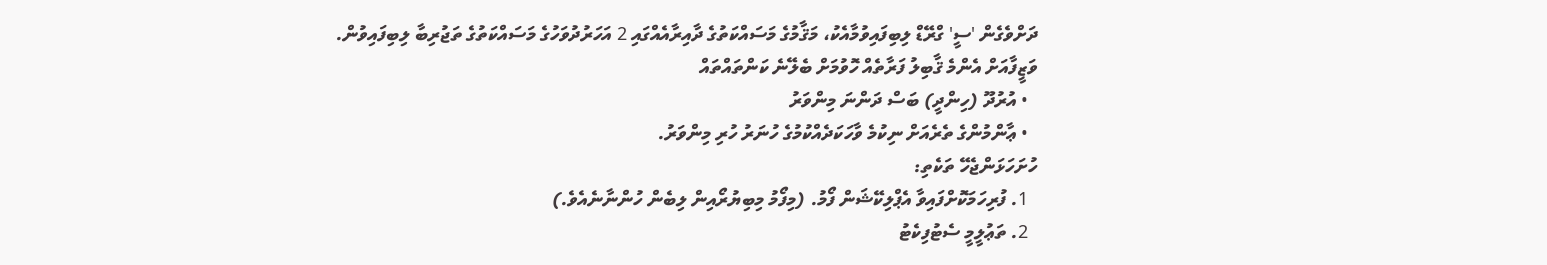ދަށްވެގެން 'ސީ' ގްރޭޑް ލިބިފައިވުމާއެކު، މަޤާމުގެ މަސައްކަތުގެ ދާއިރާއެއްގައި 2 އަހަރުދުވަހުގެ މަސައްކަތުގެ ތަޖުރިބާ ލިބިފައިވުން.
ވަޒީފާއަށް އެންމެ ޤާބިލު ފަރާތެއް ހޮވުމަށް ބެލޭނެ ކަންތައްތައް
  • އުރުދޫ (ހިންދީ) ބަސް ދަންނަ މިންވަރު
  • ޢާންމުންގެ ތެރެއަށް ނިކުމެ ވާހަކަދެއްކުމުގެ ހުނަރު ހުރި މިންވަރު.
ހުށަހަޅަންޖެހޭ ތަކެތި:
  1. ފުރިހަމަކޮށްފައިވާ އެޕްލިކޭޝަން ފޯމު. (މިފޯމު މިބިޔުރޯއިން ލިބެން ހުންނާނެއެވެ.)
  2. ތަޢުލީމީ ސެޓުފިކެޓު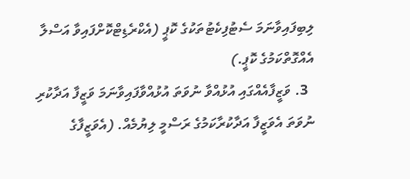ލިބިފައިވާނަމަ ސެޓުފިކެޓުތަކުގެ ކޮޕީ (އެކްރެޑިޓްކޮށްފައިވާ އަސްލާ އެއްގޮތްކަމުގެ ކޮޕީ.)
  3. ވަޒީފާއެއްގައި އުޅުއްވާ ނުވަތަ އުޅުއްވާފައިވާނަމަ ވަޒީފާ އަދާކުރި ނުވަތަ އެވަޒީފާ އަދާކުރާކަމުގެ ރަސްމީ ލިޔުމެއް. (އެވަޒީފާގެ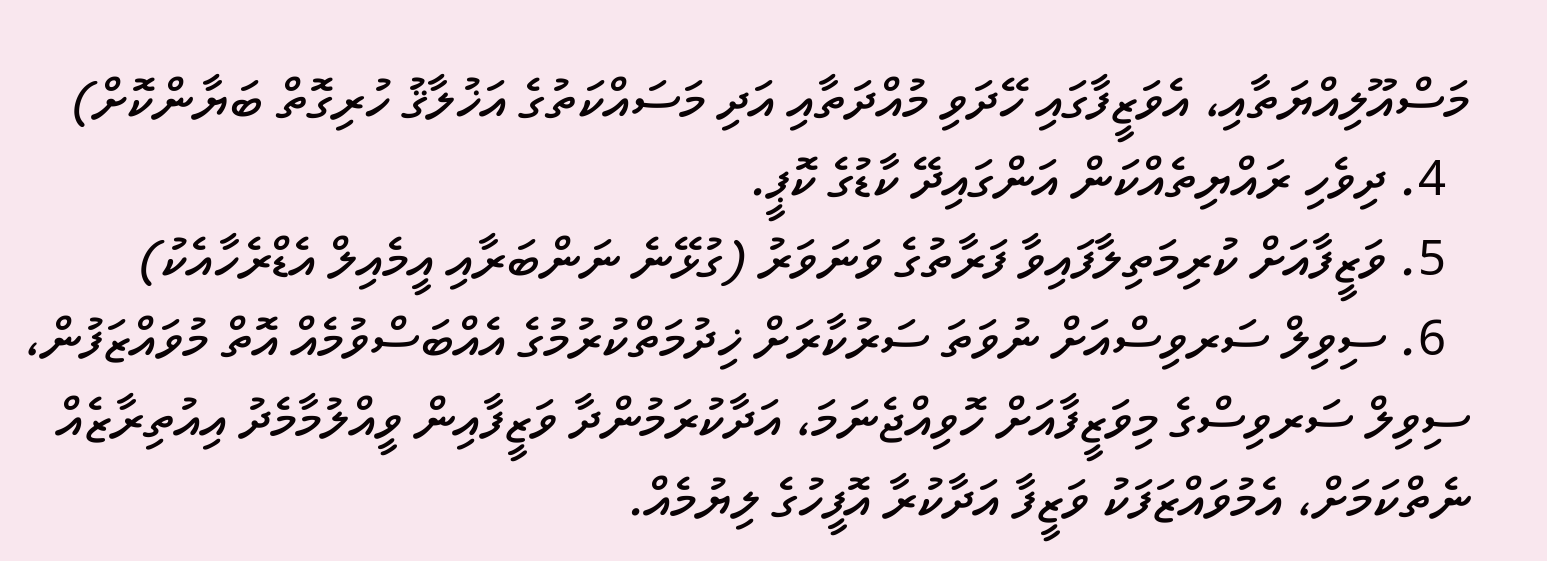މަސްއޫލިއްޔަތާއި، އެވަޒީފާގައި ހޭދަވި މުއްދަތާއި އަދި މަސައްކަތުގެ އަޚުލާޤު ހުރިގޮތް ބަޔާންކޮށް)
  4. ދިވެހި ރައްޔިތެއްކަން އަންގައިދޭ ކާޑުގެ ކޮޕީ.
  5. ވަޒީފާއަށް ކުރިމަތިލާފައިވާ ފަރާތުގެ ވަނަވަރު (ގުޅޭނެ ނަންބަރާއި އީމެއިލް އެޑްރެހާއެކު)
  6. ސިވިލް ސަރވިސްއަށް ނުވަތަ ސަރުކާރަށް ޚިދުމަތްކުރުމުގެ އެއްބަސްވުމެއް އޮތް މުވައްޒަފުން، ސިވިލް ސަރވިސްގެ މިވަޒީފާއަށް ހޮވިއްޖެނަމަ، އަދާކުރަމުންދާ ވަޒީފާއިން ވީއްލުމާމެދު އިއުތިރާޒެއް ނެތްކަމަށް، އެމުވައްޒަފަކު ވަޒީފާ އަދާކުރާ އޮފީހުގެ ލިޔުމެއް.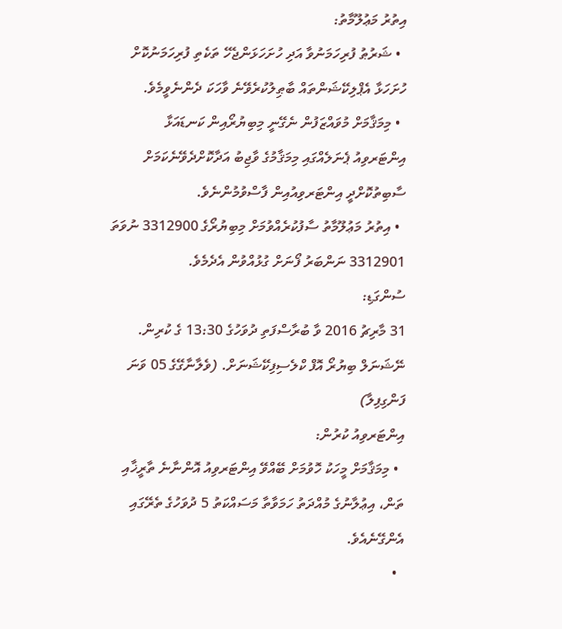އިތުރު މަޢުލޫމާތު:
  • ޝަރުޠު ފުރިހަމަނުވާ އަދި ހުށަހަޅަންޖެހޭ ތަކެތި ފުރިހަމަނުކޮށް ހުށަހަޅާ އެޕްލިކޭޝަންތައް ބާޠިލުކުރެވޭނެ ވާހަކަ ދެންނެވީމެވެ.
  • މިމަޤާމަށް މުވައްޒަފުން ނެގޭނީ މިބިޔުރޯއިން ކަނޑައަޅާ އިންޓަރވިއު ޕެނަލެއްގައި މިމަޤާމުގެ ވާޖިބު އަދާކޮށްދެވޭނެކަމަށް ސާބިތުކޮށްދީ އިންޓަރވިއުއިން ފާސްވުމުންނެވެ.
  • އިތުރު މަޢުލޫމާތު ސާފުކުރެއްވުމަށް މިބިޔުރޯގެ 3312900 ނުވަތަ 3312901 ނަންބަރު ފޯނަށް ގުޅުއްވުން އެދެމެވެ.
ސުންގަޑި:
31 މާރިޗު 2016 ވާ ބުރާސްފަތި ދުވަހުގެ 13:30 ގެ ކުރިން.
ނޭޝަނަލް ބިޔުރޯ އޮފް ކްލެސިފިކޭޝަނަށް. (ވެލާނާގޭގެ 05 ވަނަ ފަންގިފިލާ)
އިންޓަރވިއު ކުރުން:
  • މިމަޤާމަށް މީހަކު ހޮވުމަށް ބޭއްވޭ އިންޓަރވިއު އޮންނާނެ ތާރީޚާއި ތަން، އިޢުލާނުގެ މުއްދަތު ހަމަވާތާ މަސައްކަތު 5 ދުވަހުގެ ތެރޭގައި އެންގޭނެއެވެ.
  •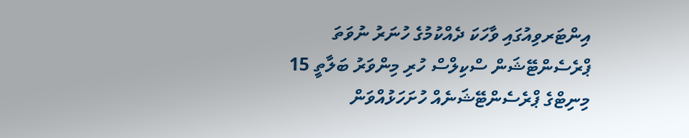އިންޓަރވިއުގައި ވާހަކަ ދެއްކުމުގެ ހުނަރު ނުވަތަ ޕްރެސެންޓޭޝަން ސްކިލްސް ހުރި މިންވަރު ބަލާތީ 15 މިނިޓްގެ ޕްރެސެންޓޭޝަނެއް ހުށަހަޅުއްވަން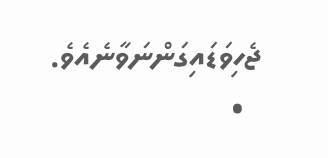ޖެހިވަޑައިގަންނަވާނެއެވެ.
  •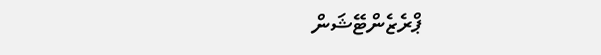ޕްރެޒެންޓޭޝަން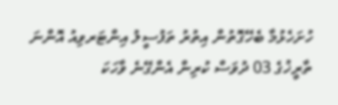ހުށަހެޅުމާ ބެހޭގޮތުން އިތުރު ތަފުސީލު އިންޓަރވިއު އޮންނަ ތާރީޚުގެ 03 ދުވަސް ކުރިން އެންގޭނެ ވާހަކަ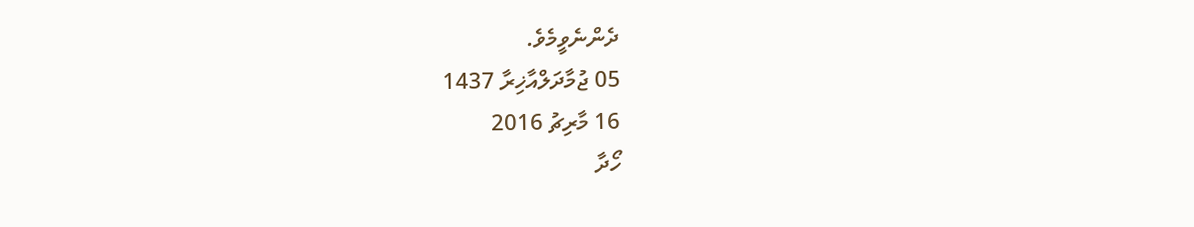ދެންނެވީމެވެ.
05 ޖުމާދަލްއާޚިރާ 1437
16 މާރިޗު 2016
ހޯދާ